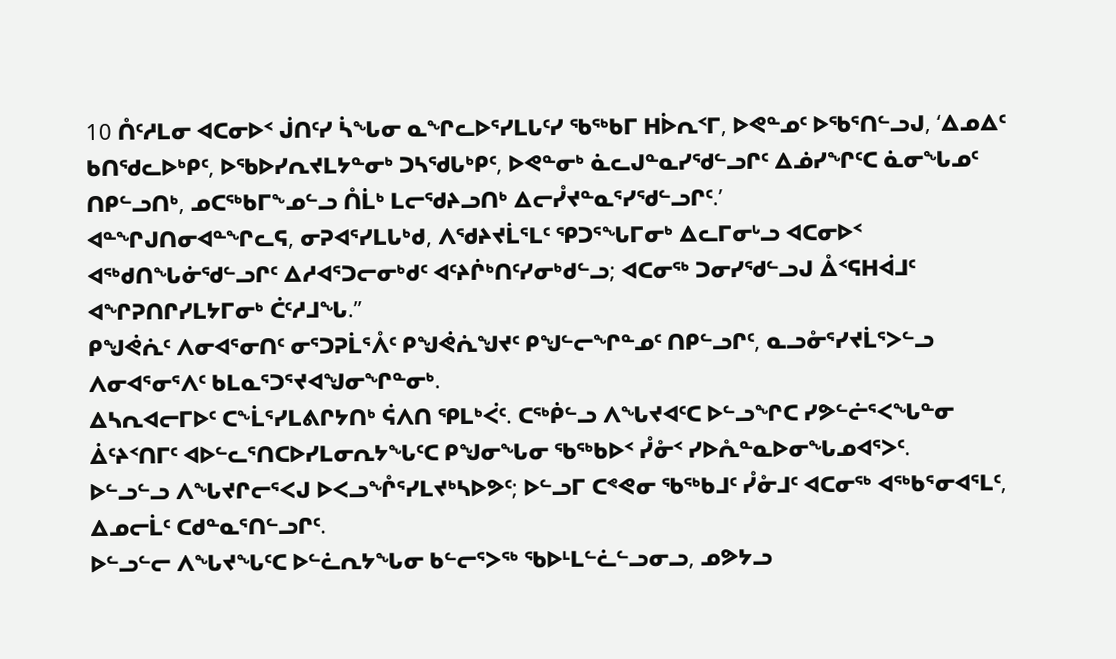10 ᑍᑦᓱᒪᓂ ᐊᑕᓂᐅᑉ ᒎᑎᑦᓯ ᓵᖓᓂ ᓇᖏᓚᐅᕐᓯᒪᒐᑦᓯ ᖃᖅᑲᒥ ᕼᐆᕆᑉᒥ, ᐅᕙᓐᓄᑦ ᐅᖃᕐᑎᓪᓗᒍ, ‘ᐃᓄᐃᑦ ᑲᑎᖁᓚᐅᒃᑭᑦ, ᐅᖃᐅᓯᕆᔪᒪᔭᓐᓂᒃ ᑐᓴᖁᒐᒃᑭᑦ, ᐅᕙᓐᓂᒃ ᓈᓚᒍᓐᓇᓯᖁᓪᓗᒋᑦ ᐃᓅᓯᖏᑦᑕ ᓈᓂᖓᓄᑦ ᑎᑭᓪᓗᑎᒃ, ᓄᑕᖅᑲᒥᖕᓄᓪᓗ ᑍᒫᒃ ᒪᓕᖁᔨᓗᑎᒃ ᐃᓕᓮᔪᓐᓇᕐᓯᖁᓪᓗᒋᑦ.’
ᐊᓐᖏᒍᑎᓂᐊᓐᖏᓚᕋ, ᓂᕈᐊᕐᓯᒪᒐᒃᑯ, ᐱᖁᔨᔪᒫᕐᒪᑦ ᕿᑐᕐᖓᒥᓂᒃ ᐃᓚᒥᓂᒡᓗ ᐊᑕᓂᐅᑉ ᐊᖅᑯᑎᖓᓃᖁᓪᓗᒋᑦ ᐃᓱᐊᕐᑐᓕᓂᒃᑯᑦ ᐊᑦᔨᒌᒃᑎᑦᓯᓂᒃᑯᓪᓗ; ᐊᑕᓂᖅ ᑐᓂᓯᖁᓪᓗᒍ ᐂᑉᕋᕼᐋᒧᑦ ᐊᖏᕈᑎᒋᓯᒪᔭᒥᓂᒃ ᑖᑦᓱᒧᖓ.”
ᑭᖑᕚᕇᑦ ᐱᓂᐊᕐᓂᑎᑦ ᓂᕐᑐᕈᒫᕐᐰᑦ ᑭᖑᕚᕇᖑᔪᑦ ᑭᖑᓪᓕᖏᓐᓄᑦ ᑎᑭᓪᓗᒋᑦ, ᓇᓗᓁᕐᓯᔪᒫᕐᐳᓪᓗ ᐱᓂᐊᕐᓂᕐᐱᑦ ᑲᒪᓇᕐᑐᕐᔪᐊᖑᓂᖏᓐᓂᒃ.
ᐃᓴᕆᐊᓕᒥᐅᑦ ᑕᖕᒫᕐᓯᒪᕕᒋᔭᑎᒃ ᕌᐱᑎ ᕿᒪᒃᐹᑦ. ᑕᖅᑮᓪᓗ ᐱᖓᔪᐊᑦᑕ ᐅᓪᓗᖏᑕ ᓯᕗᓪᓖᕐᐸᖓᓐᓂ ᐄᑦᔨᑉᑎᒥᑦ ᐊᐅᓪᓚᕐᑎᑕᐅᓯᒪᓂᕆᔭᖓᑦᑕ ᑭᖑᓂᖓᓂ ᖃᖅᑲᐅᑉ ᓮᓁᑉ ᓯᐅᕅᓐᓇᐅᓂᖓᓄᐊᕐᐳᑦ.
ᐅᓪᓗᓪᓗ ᐱᖓᔪᒋᓕᕐᐸᒍ ᐅᐸᓗᖎᕐᓯᒪᔪᒃᓴᐅᕗᑦ; ᐅᓪᓗᒥ ᑕᕝᕙᓂ ᖃᖅᑲᒧᑦ ᓮᓁᒧᑦ ᐊᑕᓂᖅ ᐊᖅᑲᕐᓂᐊᕐᒪᑦ, ᐃᓄᓕᒫᑦ ᑕᑯᓐᓇᕐᑎᓪᓗᒋᑦ.
ᐅᓪᓗᓪᓕ ᐱᖓᔪᖓᑦᑕ ᐅᓪᓛᕆᔭᖓᓂ ᑲᓪᓕᕐᐳᖅ ᖃᐅᒻᒪᓪᓛᓪᓗᓂᓗ, ᓄᕗᔭᓗ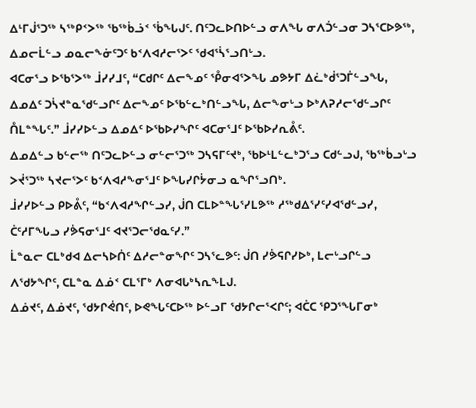ᐃᒻᒥᒎᕐᑐᖅ ᓴᖅᑭᑉᐳᖅ ᖃᖅᑳᓘᑉ ᖄᖓᒍᑦ. ᑎᑦᑐᓚᐅᑎᐅᓪᓗ ᓂᐱᖓ ᓂᐱᑑᓪᓗᓂ ᑐᓴᕐᑕᐅᕗᖅ, ᐃᓄᓕᒫᓪᓗ ᓄᓇᓕᖕᓃᑦᑐᑦ ᑲᑉᐱᐊᓱᓕᕐᐳᑦ ᖁᐊᕐᓵᕐᓗᑎᒡᓗ.
ᐊᑕᓂᕐᓗ ᐅᖃᕐᐳᖅ ᒨᓯᓯᒧᑦ, “ᑕᑯᒋᑦ ᐃᓕᖕᓄᑦ ᕾᓂᐊᕐᐳᖓ ᓄᕗᔭᒥ ᐃᓛᒃᑰᕐᑐᒦᓪᓗᖓ, ᐃᓄᐃᑦ ᑐᓵᔪᓐᓇᖁᓪᓗᒋᑦ ᐃᓕᖕᓄᑦ ᐅᖃᓪᓚᒃᑎᓪᓗᖓ, ᐃᓕᖕᓂᒡᓗ ᐅᒃᐱᕈᓱᓕᖁᓪᓗᒋᑦ ᑍᒪᓐᖓᑦ.” ᒨᓯᓯᐅᓪᓗ ᐃᓄᐃᑦ ᐅᖃᐅᓯᖏᑦ ᐊᑕᓂᕐᒧᑦ ᐅᖃᐅᓯᕆᕔᑦ.
ᐃᓄᐃᓪᓗ ᑲᓪᓕᖅ ᑎᑦᑐᓚᐅᓪᓗ ᓂᓪᓕᕐᑐᖅ ᑐᓴᕋᒥᑦᔪᒃ, ᖃᐅᒻᒪᓪᓚᒃᑐᕐᓗ ᑕᑯᓪᓗᒍ, ᖃᖅᑳᓗᒡᓗ ᐳᔫᕐᑐᖅ ᓴᔪᓕᕐᐳᑦ ᑲᑉᐱᐊᓱᖕᓂᕐᒧᑦ ᐅᖓᓯᒋᔮᓂᓗ ᓇᖏᕐᓗᑎᒃ.
ᒨᓯᓯᐅᓪᓗ ᑭᐅᕔᑦ, “ᑲᑉᐱᐊᓱᖏᓪᓗᓯ, ᒎᑎ ᑕᒪᐅᓐᖓᕐᓯᒪᕗᖅ ᓱᖅᑯᐃᕐᓯᑦᓯᐊᖁᓪᓗᓯ, ᑖᑦᓱᒥᖓᓗ ᓯᕘᕋᓂᕐᒧᑦ ᐊᔪᕐᑐᓕᖁᓇᑦᓯ.”
ᒫᓐᓇᓕ ᑕᒪᒃᑯᐊ ᐃᓕᓴᐅᑏᑦ ᐃᓱᓕᓐᓂᖏᑦ ᑐᓴᕐᓚᕗᑦ: ᒎᑎ ᓯᕘᕋᒋᓯᐅᒃ, ᒪᓕᒡᓗᒋᓪᓗ ᐱᖁᔭᖏᑦ, ᑕᒪᓐᓇ ᐃᓅᑉ ᑕᒪᕐᒥᒃ ᐱᓂᐊᒐᒃᓴᕆᖕᒪᒍ.
ᐃᓅᔪᑦ, ᐃᓅᔪᑦ, ᖁᔭᒋᕚᑎᑦ, ᐅᕙᖓᑦᑕᐅᖅ ᐅᓪᓗᒥ ᖁᔭᒋᓕᕐᐸᒋᑦ; ᐊᑖᑕ ᕿᑐᕐᖓᒥᓂᒃ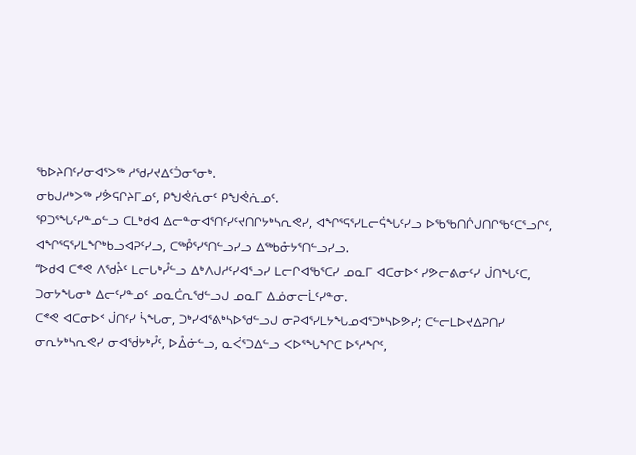ᖃᐅᔨᑎᑦᓯᓂᐊᕐᐳᖅ ᓱᖁᓯᔪᐃᑦᑑᓂᕐᓂᒃ.
ᓂᑲᒍᓱᒃᐳᖅ ᓯᕘᕋᒋᔨᒥᓄᑦ, ᑭᖑᕚᕇᓂᑦ ᑭᖑᕚᕇᓄᑦ.
ᕿᑐᕐᖓᑦᓯᓐᓄᓪᓗ ᑕᒪᒃᑯᐊ ᐃᓕᓐᓂᐊᕐᑎᑦᓯᑦᔪᑎᒋᔭᒃᓴᕆᕙᓯ, ᐊᖏᕐᕋᕐᓯᒪᓕᕌᖓᑦᓯᓗ ᐅᖃᖃᑎᒌᒍᑎᒋᖃᑦᑕᕐᓗᒋᑦ, ᐊᖏᕐᕋᕐᓯᒪᖏᒃᑲᓗᐊᕈᑦᓯᓗ, ᑕᖅᑬᕐᓯᕐᑎᓪᓗᓯᓗ ᐃᖅᑲᓁᔭᕐᑎᓪᓗᓯᓗ.
“ᐅᑯᐊ ᑕᕝᕙ ᐱᖁᔧᑦ ᒪᓕᒐᒃᓮᓪᓗ ᐃᒃᐱᒍᓱᑦᓯᐊᕐᓗᓯ ᒪᓕᒋᐊᖃᕐᑕᓯ ᓄᓇᒥ ᐊᑕᓂᐅᑉ ᓯᕗᓕᕕᓂᑦᓯ ᒎᑎᖓᑦᑕ, ᑐᓂᔭᖓᓂᒃ ᐃᓕᑦᓯᓐᓄᑦ ᓄᓇᑖᕆᖁᓪᓗᒍ ᓄᓇᒥ ᐃᓅᓂᓕᒫᑦᓯᓐᓂ.
ᑕᕝᕙ ᐊᑕᓂᐅᑉ ᒎᑎᑦᓯ ᓵᖓᓂ, ᑐᒃᓯᐊᕐᕕᒃᓴᐅᖁᓪᓗᒍ ᓂᕈᐊᕐᓯᒪᔭᖓᓄᐊᕐᑐᒃᓴᐅᕗᓯ; ᑕᓪᓕᒪᐅᔪᐃᕈᑎᓯ ᓂᕆᔭᒃᓴᕆᕙᓯ ᓂᐊᖂᔭᒃᓮᑦ, ᐅᐂᓃᓪᓗ, ᓇᐹᕐᑐᐃᓪᓗ ᐸᐅᕐᖓᖏᑕ ᐅᕐᓱᖏᑦ,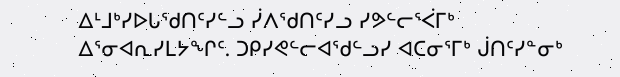ᐃᒻᒧᒃᓯᐅᒐᖁᑎᑦᓯᓪᓗ ᓰᐱᖁᑎᑦᓯᓗ ᓯᕗᓪᓕᕐᐹᒥᒃ ᐃᕐᓂᐊᕆᓯᒪᔭᖏᑦ. ᑐᑭᓯᕙᓪᓕᐊᖁᓪᓗᓯ ᐊᑕᓂᕐᒥᒃ ᒎᑎᑦᓯᓐᓂᒃ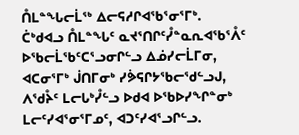ᑍᒪᓐᖓᓕᒫᖅ ᐃᓕᕋᓱᒋᐊᖃᕐᓂᕐᒥᒃ.
ᑖᒃᑯᐊᓗ ᑍᒪᓐᖓᑦ ᓇᔪᕐᑎᒋᑦᓮᓐᓇᕆᐊᖃᕐᐰᑦ ᐅᖃᓕᒫᖃᑦᑕᕐᓗᓂᒋᓪᓗ ᐃᓅᓯᓕᒫᒥᓂ, ᐊᑕᓂᕐᒥᒃ ᒎᑎᒥᓂᒃ ᓯᕘᕋᒋᔭᖃᓕᖁᓪᓗᒍ, ᐱᖁᔧᑦ ᒪᓕᒐᒃᓮᓪᓗ ᐅᑯᐊ ᐅᖃᐅᓯᖏᓐᓂᒃ ᒪᓕᑦᓯᐊᕐᓂᕐᒥᓄᑦ, ᐊᑐᑦᓯᐊᕐᓗᒋᓪᓗ.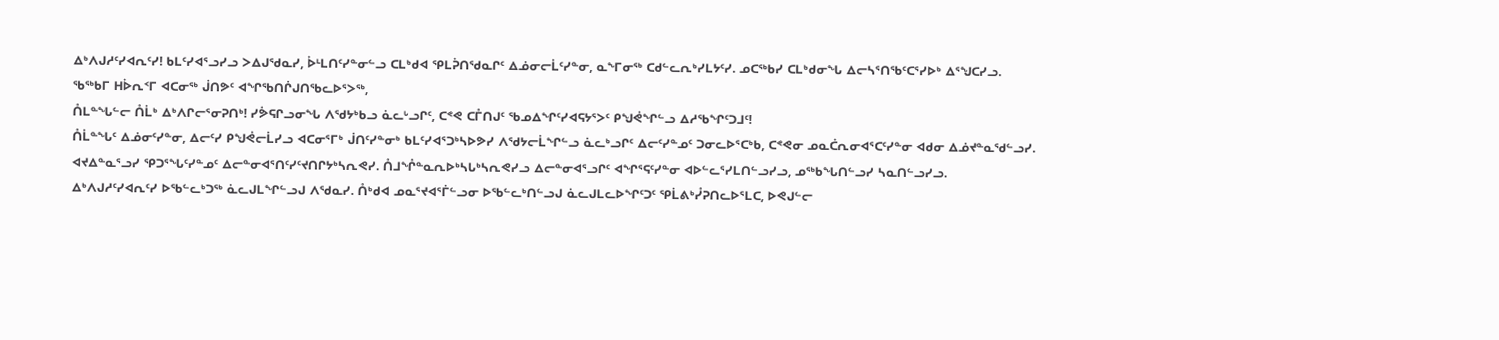ᐃᒃᐱᒍᓱᑦᓯᐊᕆᑦᓯ! ᑲᒪᑦᓯᐊᕐᓗᓯᓗ ᐳᐃᒍᖁᓇᓯ, ᐆᒻᒪᑎᑦᓯᓐᓂᓪᓗ ᑕᒪᒃᑯᐊ ᕿᒪᕉᑎᖁᓇᒋᑦ ᐃᓅᓂᓕᒫᑦᓯᓐᓂ, ᓇᖕᒥᓂᖅ ᑕᑯᓪᓚᕆᒃᓯᒪᔭᑦᓯ. ᓄᑕᖅᑲᓯ ᑕᒪᒃᑯᓂᖓ ᐃᓕᓴᕐᑎᖃᑦᑕᕐᓯᐅᒃ ᐃᕐᖑᑕᓯᓗ.
ᖃᖅᑲᒥ ᕼᐆᕆᑉᒥ ᐊᑕᓂᖅ ᒎᑎᕗᑦ ᐊᖏᖃᑎᒌᒍᑎᖃᓚᐅᕐᐳᖅ,
ᑍᒪᓐᖓᓪᓕ ᑍᒫᒃ ᐃᒃᐱᒋᓕᕐᓂᕈᑎᒃ! ᓯᕘᕋᒋᓗᓂᖓ ᐱᖁᔭᒃᑲᓗ ᓈᓚᒡᓗᒋᑦ, ᑕᕝᕙ ᑕᒤᑎᒍᑦ ᖃᓄᐃᖏᑦᓯᐊᕋᔭᕐᐳᑦ ᑭᖑᕚᖏᓪᓗ ᐃᓱᖃᖏᑦᑐᒧᑦ!
ᑍᒫᓐᖓᑦ ᐃᓅᓂᑦᓯᓐᓂ, ᐃᓕᑦᓯ ᑭᖑᕚᓕᒫᓯᓗ ᐊᑕᓂᕐᒥᒃ ᒎᑎᑦᓯᓐᓂᒃ ᑲᒪᑦᓯᐊᕐᑐᒃᓴᐅᕗᓯ ᐱᖁᔭᓕᒫᖏᓪᓗ ᓈᓚᒃᓗᒋᑦ ᐃᓕᑦᓯᓐᓄᑦ ᑐᓂᓚᐅᕐᑕᒃᑲ, ᑕᕝᕙᓂ ᓄᓇᑖᕆᓂᐊᕐᑕᑦᓯᓐᓂ ᐊᑯᓂ ᐃᓅᔪᓐᓇᖁᓪᓗᓯ.
ᐊᔪᐃᓐᓇᕐᓗᓯ ᕿᑐᕐᖓᑦᓯᓐᓄᑦ ᐃᓕᓐᓂᐊᕐᑎᑦᓯᑦᔪᑎᒋᔭᒃᓴᕆᕙᓯ. ᑍᒧᖎᓐᓇᕆᐅᒃᓴᒐᒃᓴᕆᕙᓯᓗ ᐃᓕᓐᓂᐊᕐᓗᒋᑦ ᐊᖏᕐᕋᑦᓯᓐᓂ ᐊᐅᓪᓚᕐᓯᒪᑎᓪᓗᓯᓗ, ᓄᖅᑲᖓᑎᓪᓗᓯ ᓴᓇᑎᓪᓗᓯᓗ.
ᐃᒃᐱᒍᓱᑦᓯᐊᕆᑦᓯ ᐅᖃᓪᓚᒃᑐᖅ ᓈᓚᒍᒪᖏᓪᓗᒍ ᐱᖁᓇᓯ. ᑍᒃᑯᐊ ᓄᓇᕐᔪᐊᕐᒦᓪᓗᓂ ᐅᖃᓪᓚᒃᑎᓪᓗᒍ ᓈᓚᒍᒪᓚᐅᖏᑦᑐᑦ ᕿᒫᕕᒃᓮᕈᑎᓚᐅᕐᒪᑕ, ᐅᕙᒍᓪᓕ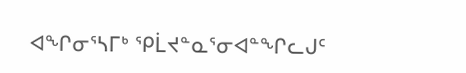ᐊᖏᓂᕐᓴᒥᒃ ᕿᒫᔪᓐᓇᕐᓂᐊᓐᖏᓚᒍᑦ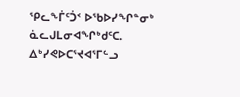ᕿᓚᖕᒦᑦᑑᑉ ᐅᖃᐅᓯᖏᓐᓂᒃ ᓈᓚᒍᒪᓂᐊᖏᒃᑯᑦᑕ.
ᐃᒃᓯᕙᐅᑕᕐᔪᐊᕐᒥᓪᓗ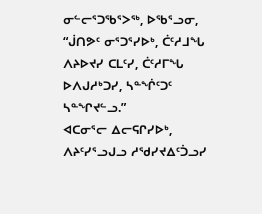ᓂᓪᓕᕐᑐᖃᕐᐳᖅ, ᐅᖃᕐᓗᓂ, “ᒎᑎᕗᑦ ᓂᕐᑐᕐᓯᐅᒃ, ᑖᑦᓱᒧᖓ ᐱᔨᐅᔪᓯ ᑕᒪᑦᓯ, ᑖᑦᓱᒥᖓ ᐅᐱᒍᓱᒃᑐᓯ, ᓴᓐᖐᑦᑐᑦ ᓴᓐᖏᔪᓪᓗ.”
ᐊᑕᓂᕐᓕ ᐃᓕᕋᒋᓯᐅᒃ, ᐱᔨᑦᓯᕐᓗᒍᓗ ᓱᖁᓯᔪᐃᑦᑑᓗᓯ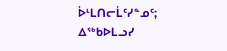ᐆᒻᒪᑎᓕᒫᑦᓯᓐᓄᑦ; ᐃᖅᑲᐅᒪᓗᓯ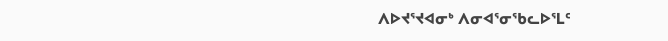ᐱᐅᔪᕐᔪᐊᓂᒃ ᐱᓂᐊᕐᓂᖃᓚᐅᕐᒪᑦ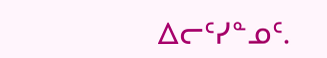ᐃᓕᑦᓯᓐᓄᑦ.